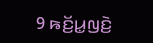9 ꤒꤢꤩ꤬ꤣ꤭ꤜꤢꤧ꤬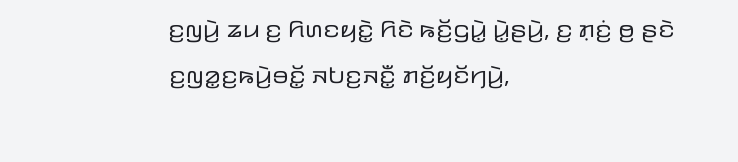ꤢ꤬ꤜꤣꤧ꤬ ꤘꤣ ꤢ꤬ ꤖꤛꤢꤟꤢꤧ꤭ ꤖꤢꤧ ꤒꤢꤩ꤬ꤞꤣꤧ꤭ ꤣꤧ꤭ꤔꤣꤧ꤬, ꤢ꤬ ꤊ꤫ꤢꤦ꤬ ꤥ꤬ ꤔꤢꤧ ꤢ꤬ꤜꤤ꤭ꤢ꤬ꤒꤣꤧ꤬ꤋꤢꤩ꤭ ꤏꤝꤢ꤬ꤏꤢꤪ꤭ ꤊꤢꤩ꤬ꤟꤢꤩꤚꤣꤧ꤬,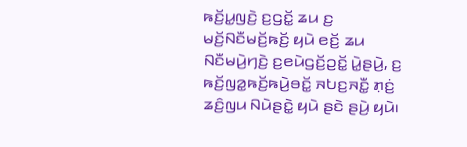ꤒꤢꤩ꤬ꤣ꤭ꤜꤢꤧ꤬ ꤢ꤬ꤞꤢꤩ꤭ ꤘꤣ ꤢ꤬ ꤗꤢꤩ꤬ꤡꤢꤪꤗꤢꤩ꤬ꤒꤢꤩ꤬ ꤟꤣꤧ ꤕꤢꤩ꤬ ꤘꤣ ꤡꤢꤪꤗꤣꤧ꤬ꤚꤢꤧ꤬ ꤢ꤬ꤕꤣꤧꤞꤢꤩ꤬ꤑꤢꤩ꤭ ꤣꤧ꤭ꤔꤣꤧ꤬, ꤢ꤬ ꤒꤢꤩ꤬ꤜꤤ꤭ꤒꤢꤩ꤬ꤒꤣꤧ꤬ꤋꤢꤩ꤭ ꤏꤝꤢ꤬ꤏꤢꤪ꤭ ꤊ꤫ꤢꤦ꤬ ꤘꤢꤨ꤬ꤜꤣ ꤡꤣꤧꤔꤢꤧ꤭ ꤟꤣꤧ ꤔꤢꤧ ꤔꤣꤧ꤬ ꤟꤣꤧ꤯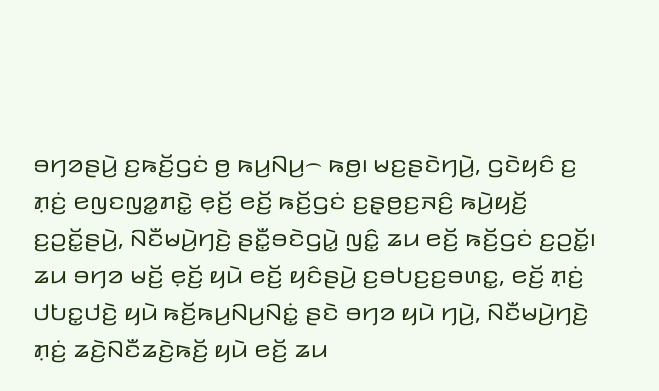ꤋꤚꤤꤔꤣꤧ꤬ ꤢ꤬ꤒꤢꤩ꤬ꤞꤢꤦ ꤥ꤬ ꤒꤣ꤬ꤡꤣ꤬꤮ ꤒꤥ꤬꤯ ꤗꤢ꤬ꤔꤢꤧꤚꤣꤧ꤬, ꤞꤢꤧꤟꤢꤨ ꤢ꤬ ꤊ꤫ꤢꤦ꤬ ꤕꤜꤢꤜꤤ꤭ꤊꤢꤧ꤭ ꤕ꤫ꤢꤩ꤬ ꤕꤢꤩ꤬ ꤒꤢꤩ꤬ꤞꤢꤦ ꤢ꤬ꤔ꤫ꤥ꤬ꤢ꤬ꤏꤢꤨ꤬ ꤒꤣꤧ꤬ꤟꤢꤩ꤬ ꤢ꤬ꤑꤢꤩ꤭ꤔꤣꤧ꤬, ꤡꤢꤪꤗꤣꤧ꤬ꤚꤢꤧ꤬ ꤔꤢꤪ꤭ꤋꤢꤧꤞꤣꤧ꤭ ꤜꤢꤨ꤭ ꤘꤣ ꤕꤢꤩ꤬ ꤒꤢꤩ꤬ꤞꤢꤦ ꤢ꤬ꤑꤢꤩ꤭꤯ ꤘꤣ ꤋꤚꤤ ꤗꤢꤩ꤬ ꤕ꤫ꤢꤩ꤬ ꤟꤣꤧ ꤕꤢꤩ꤬ ꤟꤢꤨꤔꤣꤧ꤬ ꤢ꤬ꤋꤝꤢ꤬ꤢ꤬ꤋꤛꤢ꤭, ꤕꤢꤩ꤬ ꤊ꤫ꤢꤦ꤬ ꤓꤝꤢ꤭ꤓꤢꤧ꤬ ꤟꤣꤧ ꤒꤢꤩ꤬ꤒꤣ꤬ꤡꤣ꤬ꤡꤢꤦ꤭ ꤔꤢꤧ ꤋꤚꤤ ꤟꤣꤧ ꤚꤣꤧ꤬, ꤡꤢꤪꤗꤣꤧ꤬ꤚꤢꤧ꤬ ꤊ꤫ꤢꤦ꤬ ꤘꤢꤧ꤬ꤡꤢꤪꤘꤢꤧ꤬ꤒꤢꤩ꤬ ꤟꤣꤧ ꤕꤢꤩ꤬ ꤘꤣ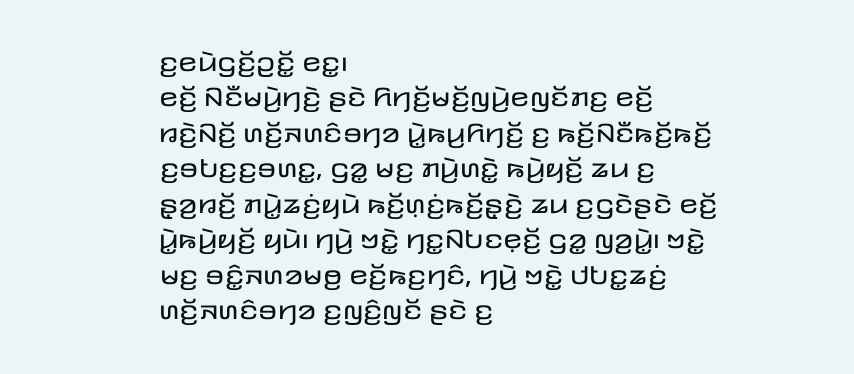ꤢ꤬ꤕꤣꤧꤞꤢꤩ꤬ꤑꤢꤩ꤭ ꤕꤢ꤭꤯
ꤕꤢꤩ꤬ ꤡꤢꤪꤗꤣꤧ꤬ꤚꤢꤧ꤬ ꤔꤢꤧ ꤖꤚꤢꤩ꤬ꤗꤢꤩ꤬ꤜꤣꤧ꤬ꤕꤜꤢꤩꤊꤢ꤬ ꤕꤢꤩ꤬ ꤙꤢꤧ꤬ꤡꤢꤩ꤬ ꤛꤢꤩ꤬ꤏꤛꤢꤨꤋꤚꤤ ꤣꤧ꤭ꤒꤣ꤬ꤖꤚꤢꤩ꤬ ꤢ꤬ ꤒꤢꤩ꤬ꤡꤢꤪꤒꤢꤩ꤬ꤒꤢꤩ꤬ ꤢ꤬ꤋꤝꤢ꤬ꤢ꤬ꤋꤛꤢ꤭, ꤞꤤ꤭ ꤗꤢ꤬ ꤊꤣꤧ꤬ꤛꤢꤧ꤭ ꤒꤣꤧ꤬ꤟꤢꤩ꤬ ꤘꤣ ꤢ꤬ ꤔ꤫ꤤ꤬ꤙꤢꤩ꤬ ꤊꤣꤧ꤭ꤘꤢꤦ꤬ꤟꤣꤧ ꤒꤢꤩ꤬ꤛ꤫ꤢꤦ꤬ꤒꤢꤩ꤬ꤔ꤫ꤢꤧ꤬ ꤘꤣ ꤢ꤬ꤞꤢꤧꤔꤢꤧ ꤕꤢꤩ꤬ ꤣꤧ꤭ꤒꤣꤧ꤬ꤟꤢꤩ꤬ ꤟꤣꤧ꤯ ꤚꤣꤧ꤬ ꤠꤢꤧ꤭ ꤚꤢ꤭ꤡꤝꤢꤕ꤫ꤢꤩ꤬ ꤞꤤ꤭ ꤜꤤ꤬ꤣꤧ꤭꤯ ꤠꤢꤧ꤭ ꤗꤢ꤬ ꤋꤢꤨ꤭ꤏꤛꤤꤗꤥ꤬ ꤕꤢꤩ꤬ꤒꤢ꤬ꤚꤢꤨ, ꤚꤣꤧ꤬ ꤠꤢꤧ꤭ ꤓꤝꤢ꤭ꤘꤢꤦ꤬ ꤛꤢꤩ꤬ꤏꤛꤢꤨꤋꤚꤤ ꤢ꤬ꤜꤢꤨ꤬ꤜꤢꤩ ꤔꤢꤧ ꤢ꤬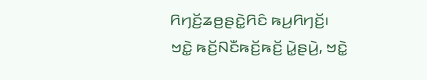ꤖꤚꤢꤩ꤬ꤘꤥ꤬ꤔꤢꤧ꤭ꤖꤢꤨ ꤒꤣ꤬ꤖꤚꤢꤩ꤬꤯
ꤠꤢꤧ꤭ ꤒꤢꤩ꤬ꤡꤢꤪꤒꤢꤩ꤬ꤒꤢꤩ꤬ ꤣꤧ꤭ꤔꤣꤧ꤬, ꤠꤢꤧ꤭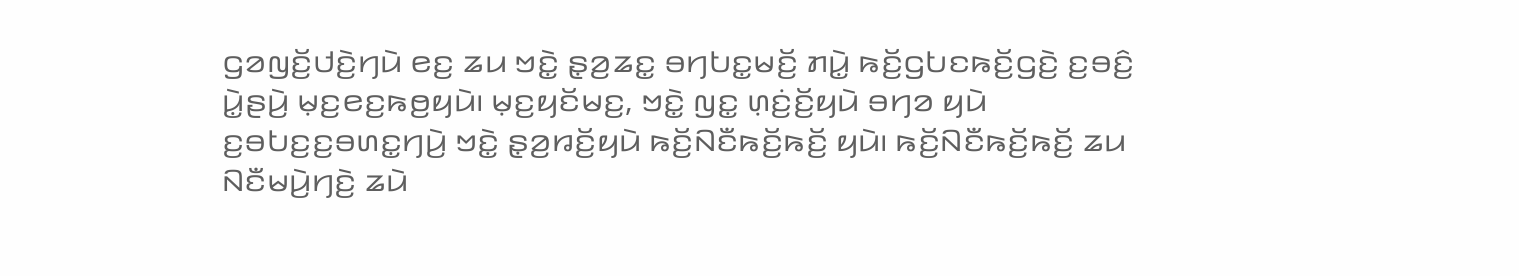ꤞꤤꤜꤢꤩ꤬ꤓꤢꤧ꤬ꤚꤣꤧ ꤕꤢ꤬ ꤘꤣ ꤠꤢꤧ꤭ ꤔ꤫ꤤ꤬ꤘꤢ꤭ ꤋꤚꤝꤢ꤭ꤗꤢꤩ꤬ ꤊꤣꤧ꤭ ꤒꤢꤩ꤬ꤞꤝꤢꤒꤢꤩ꤬ꤞꤢꤧ꤬ ꤢ꤬ꤋꤢꤨ꤬ ꤣꤧ꤭ꤔꤣꤧ꤬ ꤗ꤫ꤢ꤬ꤕꤢ꤬ꤒꤥ꤬ꤟꤣꤧ꤯ ꤗ꤫ꤢ꤬ꤟꤢꤩꤗꤢ꤬, ꤠꤢꤧ꤭ ꤜꤢ꤭ ꤛ꤫ꤢꤦ꤬ꤢꤩ꤬ꤟꤣꤧ ꤋꤚꤤ ꤟꤣꤧ ꤢ꤬ꤋꤝꤢ꤬ꤢ꤬ꤋꤛꤢ꤭ꤚꤣꤧ꤬ ꤠꤢꤧ꤭ ꤔ꤫ꤤ꤬ꤙꤢꤩ꤬ꤟꤣꤧ ꤒꤢꤩ꤬ꤡꤢꤪꤒꤢꤩ꤬ꤒꤢꤩ꤬ ꤟꤣꤧ꤯ ꤒꤢꤩ꤬ꤡꤢꤪꤒꤢꤩ꤬ꤒꤢꤩ꤬ ꤘꤣ ꤡꤢꤪꤗꤣꤧ꤬ꤚꤢꤧ꤬ ꤘꤣꤧ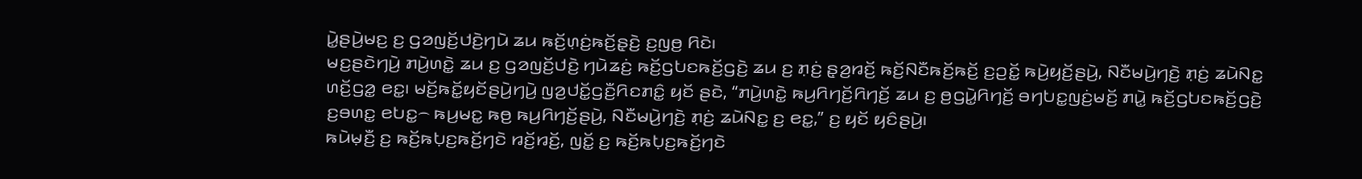ꤣꤧ꤭ꤔꤣꤧ꤬ꤗꤢ꤬ ꤢ꤬ ꤞꤤꤜꤢꤩ꤬ꤓꤢꤧ꤬ꤚꤣꤧ ꤘꤣ ꤒꤢꤩ꤬ꤛ꤫ꤢꤦ꤬ꤒꤢꤩ꤬ꤔ꤫ꤢꤧ꤬ ꤢ꤬ꤜꤥ꤬ ꤖꤢꤧ꤯
ꤗꤢ꤬ꤔꤢꤧꤚꤣꤧ꤬ ꤊꤣꤧ꤬ꤛꤢꤧ꤭ ꤘꤣ ꤢ꤬ ꤞꤤꤜꤢꤩ꤬ꤓꤢꤧ꤬ ꤚꤣꤧꤘꤢꤦ꤬ ꤒꤢꤩ꤬ꤞꤝꤢꤒꤢꤩ꤬ꤞꤢꤧ꤬ ꤘꤣ ꤢ꤬ ꤊ꤫ꤢꤦ꤬ ꤔ꤫ꤤ꤬ꤙꤢꤩ꤬ ꤒꤢꤩ꤬ꤡꤢꤪꤒꤢꤩ꤬ꤒꤢꤩ꤬ ꤢ꤬ꤑꤢꤩ꤭ ꤒꤣꤧ꤬ꤟꤢꤩ꤬ꤔꤣꤧ꤬, ꤡꤢꤪꤗꤣꤧ꤬ꤚꤢꤧ꤬ ꤊ꤫ꤢꤦ꤬ ꤘꤣꤧꤡꤢ꤭ ꤛꤢꤩ꤬ꤞꤤ꤭ ꤕꤢ꤭꤯ ꤗꤢꤩ꤬ꤒꤢꤩ꤭ꤟꤢꤩꤔꤣꤧ꤬ꤚꤣꤧ꤬ ꤜꤤ꤬ꤓꤢꤩ꤭ꤞꤢꤪ꤬ꤖꤢꤊꤢꤨ꤭ ꤟꤢꤩ ꤔꤢꤧ, “ꤊꤣꤧ꤬ꤛꤢꤧ꤭ ꤒꤣ꤬ꤖꤚꤢꤩ꤬ꤖꤚꤢꤩ꤬ ꤘꤣ ꤢ꤬ ꤥ꤬ꤞꤣꤧ꤭ꤖꤚꤢꤩ꤬ ꤋꤚꤝꤢ꤭ꤜꤢꤦ꤬ꤗꤢꤩ꤬ ꤊꤣꤧ꤭ ꤒꤢꤩ꤬ꤞꤝꤢꤒꤢꤩ꤬ꤞꤢꤧ꤬ ꤢ꤬ꤋꤛꤢ꤭ ꤕꤝꤢ꤭꤮ ꤒꤣ꤬ꤗꤢ꤭ ꤒꤥ꤬ ꤒꤣ꤬ꤖꤚꤢꤩ꤬ꤔꤣꤧ꤬, ꤡꤢꤪꤗꤣꤧ꤬ꤚꤢꤧ꤬ ꤊ꤫ꤢꤦ꤬ ꤘꤣꤧꤡꤢ꤭ ꤢ꤬ ꤕꤢ꤭,” ꤢ꤬ ꤟꤢꤩ ꤟꤢꤨꤔꤣꤧ꤬꤯
ꤒꤣꤧꤗ꤫ꤢꤪ꤬ ꤢ꤬ ꤒꤢꤩ꤬ꤒꤝ꤫ꤢ꤬ꤒꤢꤩ꤬ꤚꤢꤧ ꤙꤢꤩ꤬ꤙꤢꤩ꤬, ꤜꤢꤩ꤭ ꤢ꤬ ꤒꤢꤩ꤬ꤒꤝ꤫ꤢ꤬ꤒꤢꤩ꤬ꤚꤢꤧ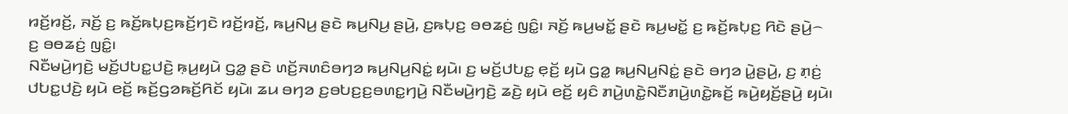ꤙꤢꤩ꤬ꤙꤢꤩ꤬, ꤏꤢꤩ꤬ ꤢ꤬ ꤒꤢꤩ꤬ꤒꤝ꤫ꤢ꤬ꤒꤢꤩ꤬ꤚꤢꤧ ꤙꤢꤩ꤬ꤙꤢꤩ꤬, ꤒꤣ꤬ꤡꤣ꤬ ꤔꤢꤧ ꤒꤣ꤬ꤡꤣ꤬ ꤔꤣꤧ꤬, ꤢ꤬ꤒꤝ꤫ꤢ꤬ ꤋꤥꤘꤢꤦ꤬ ꤜꤢꤨ꤭꤯ ꤏꤢꤩ꤬ ꤒꤣ꤬ꤗꤢꤩ꤭ ꤔꤢꤧ ꤒꤣ꤬ꤗꤢꤩ꤭ ꤢ꤬ ꤒꤢꤩ꤬ꤒꤝ꤫ꤢ꤬ ꤖꤢꤧ ꤔꤣꤧ꤬꤮ ꤢ꤬ ꤋꤥꤘꤢꤦ꤬ ꤜꤢꤨ꤭꤯
ꤡꤢꤪꤗꤣꤧ꤬ꤚꤢꤧ꤬ ꤗꤢꤩ꤬ꤓꤝꤢ꤭ꤓꤢꤧ꤬ ꤒ꤫ꤣ꤬ꤟꤣꤧ ꤞꤤ꤭ ꤔꤢꤧ ꤛꤢꤩ꤬ꤏꤛꤢꤨꤋꤚꤤ ꤒꤣ꤬ꤡꤣ꤬ꤡꤢꤦ꤭ ꤟꤣꤧ꤯ ꤢ꤬ ꤗꤢꤩ꤬ꤓꤝꤢ꤭ ꤕ꤫ꤢꤩ꤬ ꤟꤣꤧ ꤞꤤ꤭ ꤒꤣ꤬ꤡꤣ꤬ꤡꤢꤦ꤭ ꤔꤢꤧ ꤋꤚꤤ ꤣꤧ꤭ꤔꤣꤧ꤬, ꤢ꤬ ꤊ꤫ꤢꤦ꤬ ꤓꤝꤢ꤭ꤓꤢꤧ꤬ ꤟꤣꤧ ꤕꤢꤩ꤬ ꤒꤢꤩ꤬ꤞꤤꤒꤢꤩ꤬ꤖꤢꤩ ꤟꤣꤧ꤯ ꤘꤣ ꤋꤚꤤ ꤢ꤬ꤋꤝꤢ꤬ꤢ꤬ꤋꤛꤢ꤭ꤚꤣꤧ꤬ ꤡꤢꤪꤗꤣꤧ꤬ꤚꤢꤧ꤬ ꤘꤢꤧ꤬ ꤟꤣꤧ ꤕꤢꤩ꤬ ꤟꤢꤨ ꤊꤣꤧ꤬ꤛꤢꤧ꤭ꤡꤢꤪꤊꤣꤧ꤬ꤛꤢꤧ꤭ꤒꤢꤩ꤬ ꤒꤣꤧ꤬ꤟꤢꤩ꤬ꤔꤣꤧ꤬ ꤟꤣꤧ꤯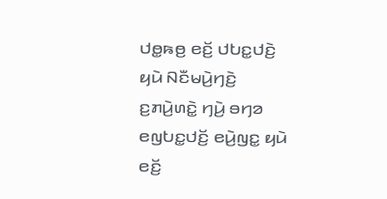ꤓꤥ꤭ꤒꤥ꤬ ꤕꤢꤩ꤬ ꤓꤝꤢ꤭ꤓꤢꤧ꤬ ꤟꤣꤧ ꤡꤢꤪꤗꤣꤧ꤬ꤚꤢꤧ꤬ ꤢ꤬ꤊꤣꤧ꤬ꤛꤢꤧ꤭ ꤚꤣꤧ꤬ ꤋꤚꤤ ꤕꤜꤝꤢ꤭ꤓꤢꤩ꤬ ꤕꤣꤧ꤬ꤜꤢ꤭ ꤟꤣꤧ ꤕꤢꤩ꤬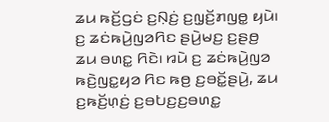ꤘꤣ ꤒꤢꤩ꤬ꤞꤢꤦ ꤢ꤬ꤡ꤫ꤢꤦ꤬ ꤢ꤬ꤜ꤫ꤢꤩ꤬ꤊꤜꤥ꤭ ꤟꤣꤧ꤯
ꤢ꤬ ꤘꤢꤦꤒꤣꤧ꤬ꤜꤤꤖꤢ ꤔꤣꤧ꤬ꤗꤢ꤬ ꤢ꤬ꤔꤥ꤬ ꤘꤣ ꤋꤛꤢ꤭ ꤖꤢꤧ꤯ ꤙꤣꤧ ꤢ꤬ ꤘꤢꤦꤒꤣꤧ꤬ꤜꤤ ꤒꤢꤧ꤬ꤜꤢ꤭ꤟꤤ ꤖꤢ ꤒꤥ꤬ ꤢ꤬ꤋꤢꤩ꤭ꤔꤣꤧ꤬, ꤘꤣ ꤢ꤬ꤒꤢꤩ꤬ꤛ꤫ꤢꤦ꤬ ꤢ꤬ꤋꤝꤢ꤬ꤢ꤬ꤋꤛꤢ꤭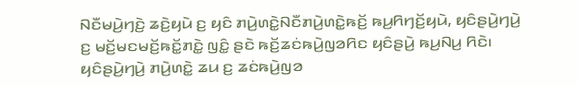ꤡꤢꤪꤗꤣꤧ꤬ꤚꤢꤧ꤬ ꤘꤢꤧ꤬ꤟꤣꤧ ꤢ꤬ ꤟꤢꤨ ꤊꤣꤧ꤬ꤛꤢꤧ꤭ꤡꤢꤪꤊꤣꤧ꤬ꤛꤢꤧ꤭ꤒꤢꤩ꤬ ꤒꤣ꤬ꤖꤚꤢꤩ꤬ꤟꤣꤧ, ꤟꤢꤨꤔꤣꤧ꤬ꤚꤣꤧ꤬ ꤢ꤬ ꤗꤢꤩ꤬ꤗꤢꤗꤢꤩ꤬ꤒꤢꤩ꤭ꤊꤢꤧ꤭ ꤜꤢꤨ꤭ ꤔꤢꤧ ꤒꤢꤩ꤬ꤘꤢꤦꤒꤣꤧ꤬ꤜꤤꤖꤢ ꤟꤢꤨꤔꤣꤧ꤬ ꤒꤣ꤬ꤡꤣ꤬ ꤖꤢꤧ꤯ ꤟꤢꤨꤔꤣꤧ꤬ꤚꤣꤧ꤬ ꤊꤣꤧ꤬ꤛꤢꤧ꤭ ꤘꤣ ꤢ꤬ ꤘꤢꤦꤒꤣꤧ꤬ꤜꤤ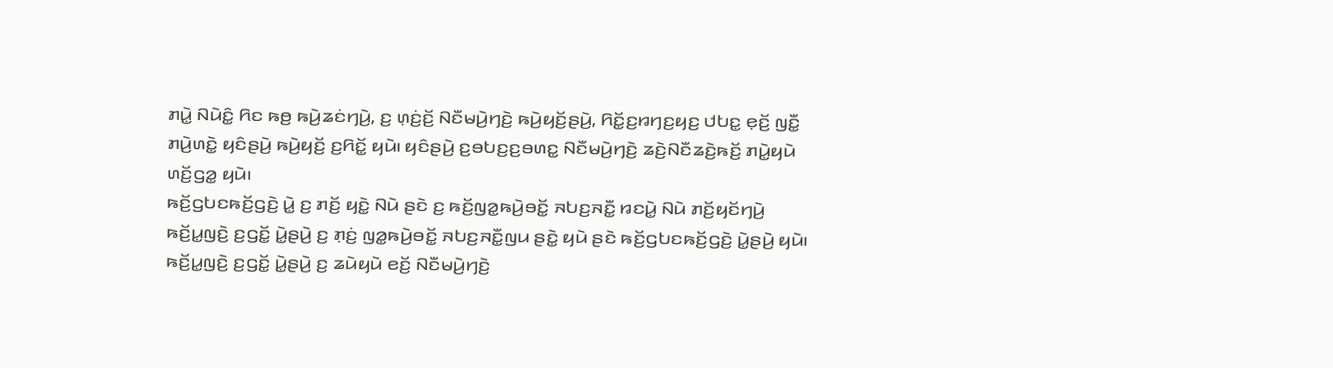ꤊꤣꤧ꤭ ꤡꤣꤧꤢꤨ꤭ ꤖꤢ ꤒꤥ꤬ ꤒꤣꤧ꤬ꤘꤢꤦꤚꤣꤧ꤬, ꤢ꤬ ꤛ꤫ꤢꤦ꤬ꤢꤩ꤬ ꤡꤢꤪꤗꤣꤧ꤬ꤚꤢꤧ꤬ ꤒꤣꤧ꤬ꤟꤢꤩ꤬ꤔꤣꤧ꤬, ꤖꤢꤩ꤭ꤢ꤬ꤙꤚꤢ꤬ꤟꤢ꤬ ꤓꤝꤢ꤭ ꤕ꤫ꤢꤩ꤬ ꤜꤢꤪ꤭ ꤊꤣꤧ꤬ꤛꤢꤧ꤭ ꤟꤢꤨꤔꤣꤧ꤬ ꤒꤣꤧ꤬ꤟꤢꤩ꤬ ꤢ꤬ꤖꤢꤩ꤭ ꤟꤣꤧ꤯ ꤟꤢꤨꤔꤣꤧ꤬ ꤢ꤬ꤋꤝꤢ꤬ꤢ꤬ꤋꤛꤢ꤭ ꤡꤢꤪꤗꤣꤧ꤬ꤚꤢꤧ꤬ ꤘꤢꤧ꤬ꤡꤢꤪꤘꤢꤧ꤬ꤒꤢꤩ꤬ ꤊꤣꤧ꤭ꤟꤣꤧ ꤛꤢꤩ꤬ꤞꤤ꤭ ꤟꤣꤧ꤯
ꤒꤢꤩ꤬ꤞꤝꤢꤒꤢꤩ꤬ꤞꤢꤧ꤬ ꤣꤧ꤭ ꤢ꤬ ꤊꤢꤩ꤬ ꤟꤢꤧ꤭ ꤡꤣꤧ ꤔꤢꤧ ꤢ꤬ ꤒꤢꤩ꤬ꤜꤤ꤭ꤒꤣꤧ꤬ꤋꤢꤩ꤭ ꤏꤝꤢ꤬ꤏꤢꤪ꤭ ꤙꤢꤣꤧ꤭ ꤡꤣꤧ ꤊꤢꤩ꤬ꤟꤢꤩꤚꤣꤧ꤬ ꤒꤢꤩ꤬ꤣ꤭ꤜꤢꤧ꤬ ꤢ꤬ꤞꤢꤩ꤭ ꤣꤧ꤭ꤔꤣꤧ꤬ ꤢ꤬ ꤊ꤫ꤢꤦ꤬ ꤜꤤ꤭ꤒꤣꤧ꤬ꤋꤢꤩ꤭ ꤏꤝꤢ꤬ꤏꤢꤪ꤭ꤜꤣ ꤔꤢꤧ꤭ ꤟꤣꤧ ꤔꤢꤧ ꤒꤢꤩ꤬ꤞꤝꤢꤒꤢꤩ꤬ꤞꤢꤧ꤬ ꤣꤧ꤭ꤔꤣꤧ꤬ ꤟꤣꤧ꤯ ꤒꤢꤩ꤬ꤣ꤭ꤜꤢꤧ꤬ ꤢ꤬ꤞꤢꤩ꤭ ꤣꤧ꤭ꤔꤣꤧ꤬ ꤢ꤬ ꤘꤣꤧꤟꤣꤧ ꤕꤢꤩ꤬ ꤡꤢꤪꤗꤣꤧ꤬ꤚꤢꤧ꤬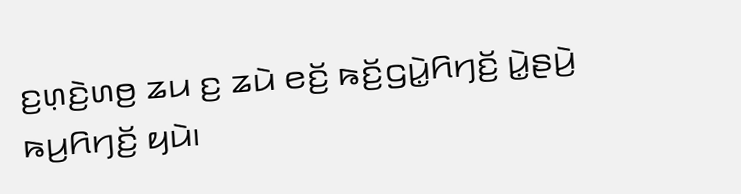ꤢ꤬ꤛ꤫ꤢꤧ꤬ꤛꤥ꤬ ꤘꤣ ꤢ꤬ ꤘꤣꤧ ꤕꤢꤩ꤬ ꤒꤢꤩ꤬ꤞꤣꤧ꤭ꤖꤚꤢꤩ꤬ ꤣꤧ꤭ꤔꤣꤧ꤬ ꤒꤣ꤬ꤖꤚꤢꤩ꤬ ꤟꤣꤧ꤯